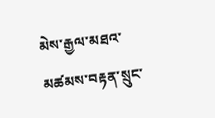མེས་རྒྱལ་མཐའ་མཚམས་བརྟན་སྲུང་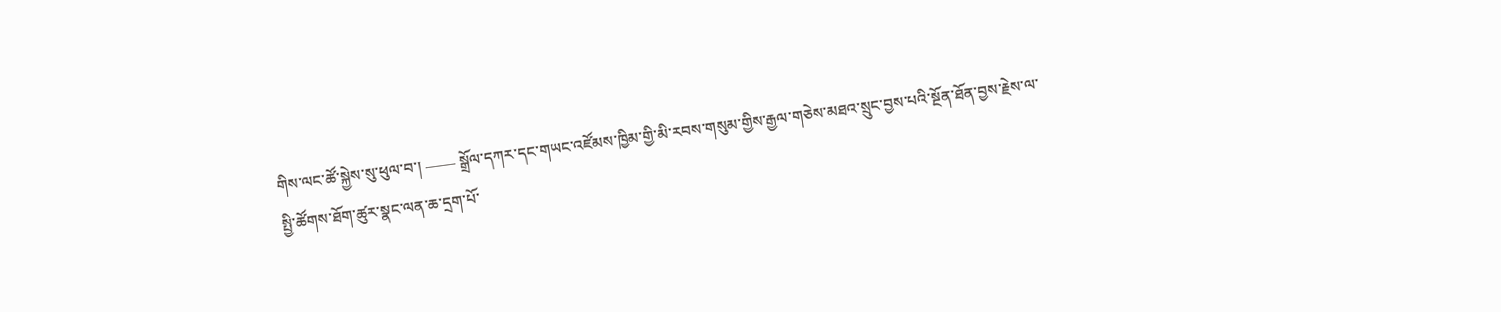གིས་ལང་ཚོ་སྐྱེས་སུ་ཕུལ་བ་། —— སྒྲོལ་དཀར་དང་གཡང་འཛོམས་ཁྱིམ་གྱི་མི་རབས་གསུམ་གྱིས་རྒྱལ་གཅེས་མཐའ་སྲུང་བྱས་པའི་སྔོན་ཐོན་བྱས་རྗེས་ལ་སྤྱི་ཚོགས་ཐོག་ཚུར་སྣང་ལན་ཆ་དྲག་པོ་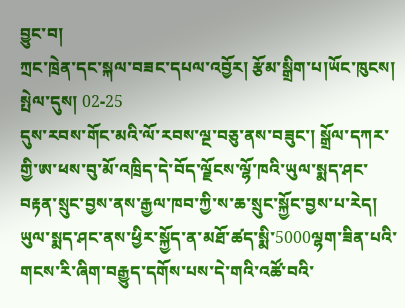བྱུང་བ།
ཀྲང་ཁྲེན་དང་སྐལ་བཟང་དཔལ་འབྱོར། རྩོམ་སྒྲིག་པ།ཡོང་ཁུངས། སྤེལ་དུས། 02-25
དུས་རབས་གོང་མའི་ལོ་རབས་ལྔ་བཅུ་ནས་བཟུང་། སྒྲོལ་དཀར་གྱི་ཨ་ཕས་བུ་མོ་འཁྲིད་དེ་བོད་ལྗོངས་ལྷོ་ཁའི་ཡུལ་སྨད་ཤང་བརྟན་སྲུང་བྱས་ནས་རྒྱལ་ཁབ་ཀྱི་ས་ཆ་སྲུང་སྐྱོང་བྱས་པ་རེད། ཡུལ་སྨད་ཤང་ནས་ཕྱིར་སྐྱོད་ན་མཐོ་ཚད་སྨི་5000ལྷག་ཟིན་པའི་གངས་རི་ཞིག་བརྒྱུད་དགོས་པས་དེ་གའི་འཚོ་བའི་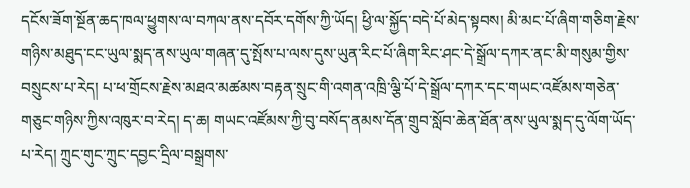དངོས་ཟོག་སྔོན་ཆད་ཁལ་ཕྱུགས་ལ་བཀལ་ནས་དབོར་དགོས་ཀྱི་ཡོད། ཕྱི་ལ་སྐྱོད་བདེ་པོ་མེད་སྟབས། མི་མང་པོ་ཞིག་གཅིག་རྗེས་གཉིས་མཐུད་ངང་ཡུལ་སྨད་ནས་ཡུལ་གཞན་དུ་སྤོས་པ་ལས་དུས་ཡུན་རིང་པོ་ཞིག་རིང་ཤང་དེ་སྒྲོལ་དཀར་ནང་མི་གསུམ་གྱིས་བསྲུངས་པ་རེད། པ་ཕ་གྲོངས་རྗེས་མཐའ་མཚམས་བརྟན་སྲུང་གི་འགན་འཁྲི་ལྕི་པོ་དེ་སྒྲོལ་དཀར་དང་གཡང་འཛོམས་གཅེན་གཅུང་གཉིས་ཀྱིས་འཁུར་བ་རེད། ད་ཆ། གཡང་འཛོམས་ཀྱི་བུ་བསོད་ནམས་དོན་གྲུབ་སློབ་ཆེན་ཐོན་ནས་ཡུལ་སྨད་དུ་ལོག་ཡོད་པ་རེད། ཀྲུང་གུང་ཀྲུང་དབྱང་དྲིལ་བསྒྲགས་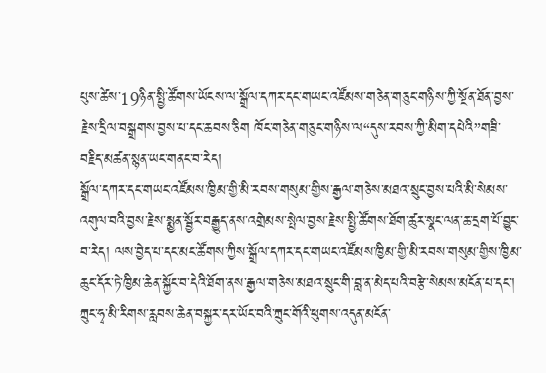པུས་ཚེས་19ཉིན་སྤྱི་ཚོགས་ཡོངས་ལ་སྒྲོལ་དཀར་དང་གཡང་འཛོམས་གཅེན་གཅུང་གཉིས་ཀྱི་སྔོན་ཐོན་བྱས་རྗེས་དྲིལ་བསྒྲགས་བྱས་པ་དང་ཆབས་ཅིག ཁོང་གཅེན་གཅུང་གཉིས་ལ“དུས་རབས་ཀྱི་མིག་དཔེའི”གཟི་བརྗིད་མཚན་སྙན་ཡང་གནང་བ་རེད།
སྒྲོལ་དཀར་དང་གཡང་འཛོམས་ཁྱིམ་གྱི་མི་རབས་གསུམ་གྱིས་རྒྱལ་གཅེས་མཐའ་སྲུང་བྱས་པའི་མི་སེམས་འགུལ་བའི་བྱས་རྗེས་སྨྱན་སྦྱོར་བརྒྱུད་ནས་འགྲེམས་སྤེལ་བྱས་རྗེས་སྤྱི་ཚོགས་ཐོག་ཚུར་སྣང་ལན་ཆ་དྲག་པོ་བྱུང་བ་རེད། ལས་བྱེད་པ་དང་མང་ཚོགས་ཀྱིས་སྒྲོལ་དཀར་དང་གཡང་འཛོམས་ཁྱིམ་གྱི་མི་རབས་གསུམ་གྱིས་ཁྱིམ་ཆུང་དོར་ཏེ་ཁྱིམ་ཆེན་སྐྱོང་བ་དེའི་ཐོག་ནས་རྒྱལ་གཅེས་མཐའ་སྲུང་གི་བླ་ན་མེད་པའི་བརྩེ་སེམས་མངོན་པ་དང་། ཀྲུང་ཧྭ་མི་རིགས་རླབས་ཆེན་བསྐྱར་དར་ཡོང་བའི་ཀྲུང་གོའི་ཕུགས་འདུན་མངོན་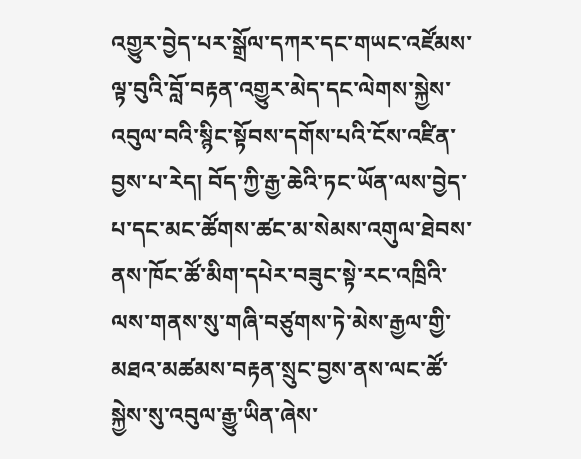འགྱུར་བྱེད་པར་སྒྲོལ་དཀར་དང་གཡང་འཛོམས་ལྟ་བུའི་བློ་བརྟན་འགྱུར་མེད་དང་ལེགས་སྐྱེས་འབུལ་བའི་སྙིང་སྟོབས་དགོས་པའི་ངོས་འཛིན་བྱས་པ་རེད། བོད་ཀྱི་རྒྱ་ཆེའི་ཏང་ཡོན་ལས་བྱེད་པ་དང་མང་ཚོགས་ཚང་མ་སེམས་འགུལ་ཐེབས་ནས་ཁོང་ཚོ་མིག་དཔེར་བཟུང་སྟེ་རང་འཁྲིའི་ལས་གནས་སུ་གཞི་བཙུགས་ཏེ་མེས་རྒྱལ་གྱི་མཐའ་མཚམས་བརྟན་སྲུང་བྱས་ནས་ལང་ཚོ་སྐྱེས་སུ་འབུལ་རྒྱུ་ཡིན་ཞེས་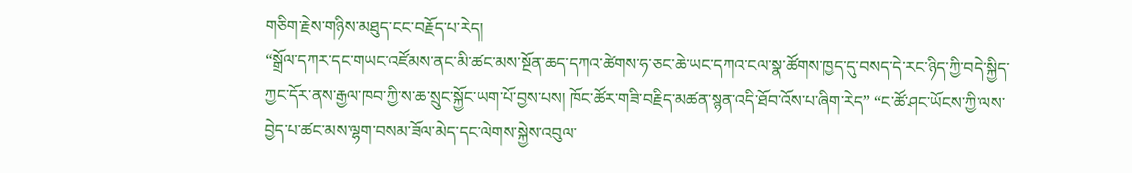གཅིག་རྗེས་གཉིས་མཐུད་ངང་བརྗོད་པ་རེད།
“སྒྲོལ་དཀར་དང་གཡང་འཛོམས་ནང་མི་ཚང་མས་སྔོན་ཆད་དཀའ་ཚེགས་ཧ་ཅང་ཆེ་ཡང་དཀའ་ངལ་སྣ་ཚོགས་ཁྱད་དུ་བསད་དེ་རང་ཉིད་ཀྱི་བདེ་སྐྱིད་ཀྱང་དོར་ནས་རྒྱལ་ཁབ་ཀྱི་ས་ཆ་སྲུང་སྐྱོང་ཡག་པོ་བྱས་པས། ཁོང་ཚོར་གཟི་བརྗིད་མཚན་སྙན་འདི་ཐོབ་འོས་པ་ཞིག་རེད” “ང་ཚོ་ཤང་ཡོངས་ཀྱི་ལས་བྱེད་པ་ཚང་མས་ལྷག་བསམ་ཟོལ་མེད་དང་ལེགས་སྐྱེས་འབུལ་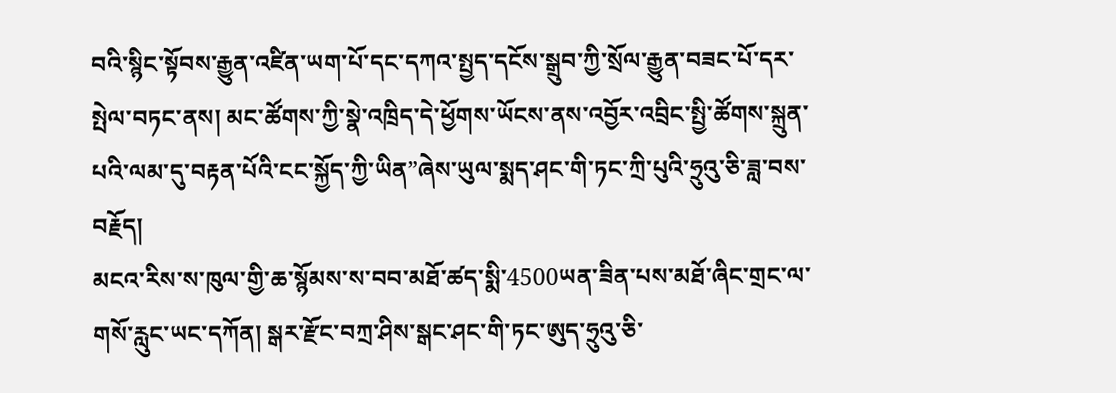བའི་སྙིང་སྟོབས་རྒྱུན་འཛིན་ཡག་པོ་དང་དཀའ་སྤྱད་དངོས་སྒྲུབ་ཀྱི་སྲོལ་རྒྱུན་བཟང་པོ་དར་སྤེལ་བཏང་ནས། མང་ཚོགས་ཀྱི་སྣེ་འཁྲིད་དེ་ཕྱོགས་ཡོངས་ནས་འབྱོར་འབྲིང་སྤྱི་ཚོགས་སྐྲུན་པའི་ལམ་དུ་བརྟན་པོའི་ངང་སྐྱོད་ཀྱི་ཡིན”ཞེས་ཡུལ་སྨད་ཤང་གི་ཏང་ཀྲི་པུའི་ཧྲུའུ་ཅི་ཟླ་བས་བརྗོད།
མངའ་རིས་ས་ཁུལ་གྱི་ཆ་སྙོམས་ས་བབ་མཐོ་ཚད་སྨི་4500ཡན་ཟིན་པས་མཐོ་ཞིང་གྲང་ལ་གསོ་རླུང་ཡང་དཀོན། སྒར་རྫོང་བཀྲ་ཤིས་སྒང་ཤང་གི་ཏང་ཨུད་ཧྲུའུ་ཅི་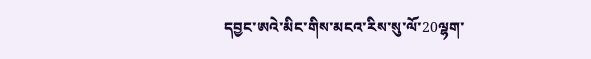དབྱང་ཨའེ་མིང་གིས་མངའ་རིས་སུ་ལོ་20ལྷག་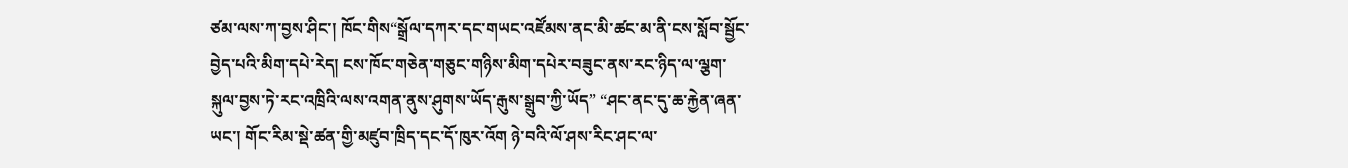ཙམ་ལས་ཀ་བྱས་ཤིང་། ཁོང་གིས“སྒྲོལ་དཀར་དང་གཡང་འཛོམས་ནང་མི་ཚང་མ་ནི་ངས་སློབ་སྦྱོང་བྱེད་པའི་མིག་དཔེ་རེད། ངས་ཁོང་གཅེན་གཅུང་གཉིས་མིག་དཔེར་བཟུང་ནས་རང་ཉིད་ལ་ལྕག་སྐུལ་བྱས་ཏེ་རང་འཁྲིའི་ལས་འགན་ནུས་ཤུགས་ཡོད་རྒུས་སྒྲུབ་ཀྱི་ཡོད” “ཤང་ནང་དུ་ཆ་རྐྱེན་ཞན་ཡང་། གོང་རིམ་སྡེ་ཚན་གྱི་མཛུབ་ཁྲིད་དང་དོ་ཁུར་འོག ཉེ་བའི་ལོ་ཤས་རིང་ཤང་ལ་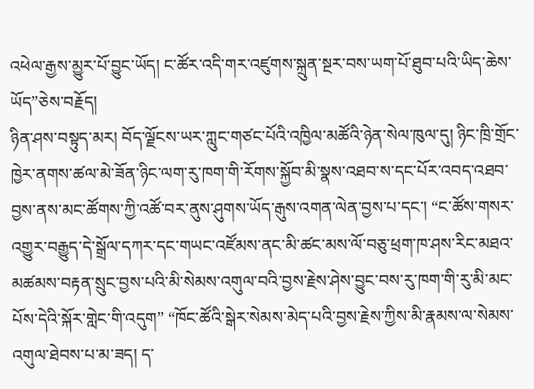འཕེལ་རྒྱས་མྱུར་པོ་བྱུང་ཡོད། ང་ཚོར་འདི་གར་འཛུགས་སྐྲུན་སྔར་བས་ཡག་པོ་ཐུབ་པའི་ཡིད་ཆེས་ཡོད”ཅེས་བརྗོད།
ཉིན་ཤས་བསྟུད་མར། བོད་ལྗོངས་ཡར་ཀླུང་གཙང་པོའི་འཁྱིལ་མཚོའི་ཉེན་སེལ་ཁུལ་དུ། ཉིང་ཁྲི་གྲོང་ཁྱེར་ནགས་ཚལ་མེ་ཟོན་ཉིང་ལག་རུ་ཁག་གི་རོགས་སྐྱོབ་མི་སྣས་འཐབ་ས་དང་པོར་འབད་འཐབ་བྱས་ནས་མང་ཚོགས་ཀྱི་འཚོ་བར་ནུས་ཤུགས་ཡོད་རྒུས་འགན་ལེན་བྱས་པ་དང་། “ང་ཚོས་གསར་འགྱུར་བརྒྱུད་དེ་སྒྲོལ་དཀར་དང་གཡང་འཛོམས་ནང་མི་ཚང་མས་ལོ་བཅུ་ཕྲག་ཁ་ཤས་རིང་མཐའ་མཚམས་བརྟན་སྲུང་བྱས་པའི་མི་སེམས་འགུལ་བའི་བྱས་རྗེས་ཤེས་བྱུང་བས་རུ་ཁག་གི་རུ་མི་མང་པོས་དེའི་སྐོར་གླེང་གི་འདུག” “ཁོང་ཚོའི་སྒེར་སེམས་མེད་པའི་བྱས་རྗེས་ཀྱིས་མི་རྣམས་ལ་སེམས་འགུལ་ཐེབས་པ་མ་ཟད། ད་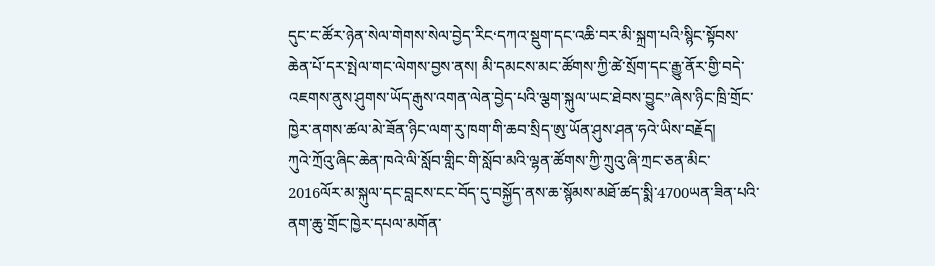དུང་ང་ཚོར་ཉེན་སེལ་གེགས་སེལ་བྱེད་རིང‘དཀའ་སྡུག་དང་འཆི་བར་མི་སྐྲག་པའི’སྙིང་སྟོབས་ཆེན་པོ་དར་སྤེལ་གང་ལེགས་བྱས་ནས། མི་དམངས་མང་ཚོགས་ཀྱི་ཚེ་སྲོག་དང་རྒྱུ་ནོར་གྱི་བདེ་འཇགས་ནུས་ཤུགས་ཡོད་རྒུས་འགན་ལེན་བྱེད་པའི་ལྕག་སྐུལ་ཡང་ཐེབས་བྱུང”ཞེས་ཉིང་ཁྲི་གྲོང་ཁྱེར་ནགས་ཚལ་མེ་ཟོན་ཉིང་ལག་རུ་ཁག་གི་ཆབ་སྲིད་ཨུ་ཡོན་ཤུས་ཤན་ཧའེ་ཡིས་བརྗོད།
ཀུའེ་ཀྲོའུ་ཞིང་ཆེན་ཁའེ་ལི་སློབ་གླིང་གི་སློབ་མའི་ལྷན་ཚོགས་ཀྱི་ཀྲུའུ་ཞི་ཀྲང་ཅན་མིང་2016ལོར་མ་སྐུལ་དང་བླངས་ངང་བོད་དུ་བསྐྱོད་ནས་ཆ་སྙོམས་མཐོ་ཚད་སྨི་4700ཡན་ཟིན་པའི་ནག་ཆུ་གྲོང་ཁྱེར་དཔལ་མགོན་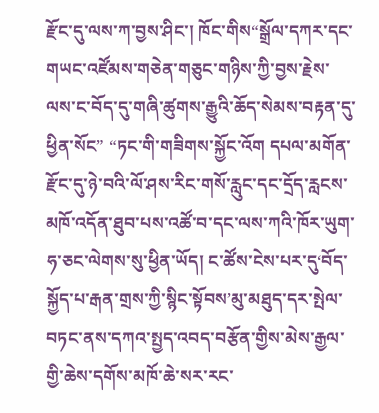རྫོང་དུ་ལས་ཀ་བྱས་ཤིང་། ཁོང་གིས“སྒྲོལ་དཀར་དང་གཡང་འཛོམས་གཅེན་གཅུང་གཉིས་ཀྱི་བྱས་རྗེས་ལས་ང་བོད་དུ་གཞི་ཚུགས་རྒྱུའི་ཆོད་སེམས་བརྟན་དུ་ཕྱིན་སོང” “ཏང་གི་གཟིགས་སྐྱོང་འོག དཔལ་མགོན་རྫོང་དུ་ཉེ་བའི་ལོ་ཤས་རིང་གསོ་རླུང་དང་དྲོད་རླངས་མཁོ་འདོན་ཐུབ་པས་འཚོ་བ་དང་ལས་ཀའི་ཁོར་ཡུག་ཧ་ཅང་ལེགས་སུ་ཕྱིན་ཡོད། ང་ཚོས་ངེས་པར་དུ‘བོད་སྐྱོད་པ་རྒན་གྲས་ཀྱི་སྙིང་སྟོབས’མུ་མཐུད་དར་སྤེལ་བཏང་ནས་དཀའ་སྤྱད་འབད་བརྩོན་གྱིས་མེས་རྒྱལ་གྱི་ཆེས་དགོས་མཁོ་ཆེ་སར་རང་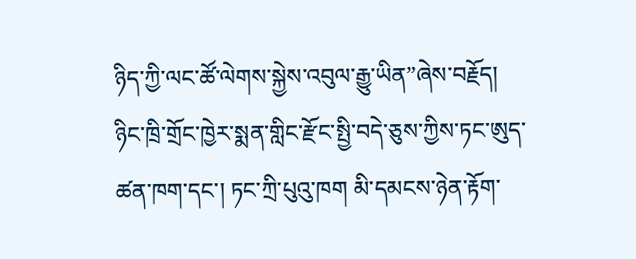ཉིད་ཀྱི་ལང་ཚོ་ལེགས་སྐྱེས་འབུལ་རྒྱུ་ཡིན”ཞེས་བརྗོད།
ཉིང་ཁྲི་གྲོང་ཁྱེར་སྨན་གླིང་རྫོང་སྤྱི་བདེ་ཅུས་ཀྱིས་ཏང་ཨུད་ཚན་ཁག་དང་། ཏང་ཀྲི་པུའུ་ཁག མི་དམངས་ཉེན་རྟོག་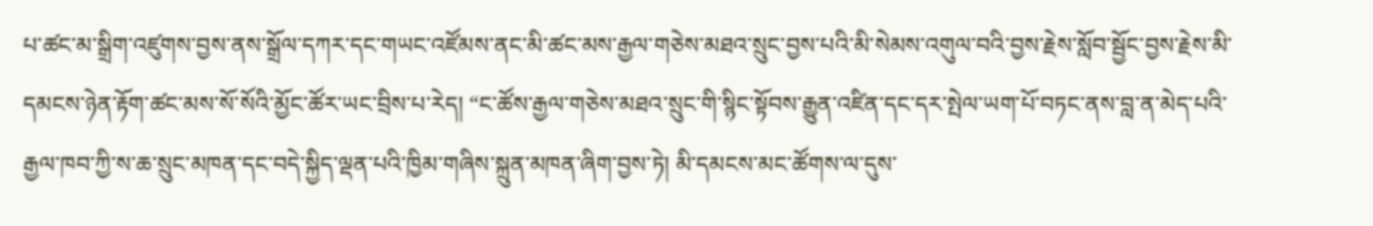པ་ཚང་མ་སྒྲིག་འཛུགས་བྱས་ནས་སྒྲོལ་དཀར་དང་གཡང་འཛོམས་ནང་མི་ཚང་མས་རྒྱལ་གཅེས་མཐའ་སྲུང་བྱས་པའི་མི་སེམས་འགུལ་བའི་བྱས་རྗེས་སློབ་སྦྱོང་བྱས་རྗེས་མི་དམངས་ཉེན་རྟོག་ཚང་མས་སོ་སོའི་མྱོང་ཚོར་ཡང་བྲིས་པ་རེད། “ང་ཚོས་རྒྱལ་གཅེས་མཐའ་སྲུང་གི་སྙིང་སྟོབས་རྒྱུན་འཛིན་དང་དར་སྤེལ་ཡག་པོ་བཏང་ནས་བླ་ན་མེད་པའི་རྒྱལ་ཁབ་ཀྱི་ས་ཆ་སྲུང་མཁན་དང་བདེ་སྐྱིད་ལྡན་པའི་ཁྱིམ་གཞིས་སྐྲུན་མཁན་ཞིག་བྱས་ཏེ། མི་དམངས་མང་ཚོགས་ལ་དུས་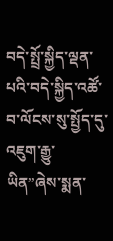བདེ་སྤྲོ་སྐྱིད་ལྡན་པའི་བདེ་སྐྱིད་འཚོ་བ་ལོངས་སུ་སྤྱོད་དུ་འཇུག་རྒྱུ་ཡིན”ཞེས་སྨན་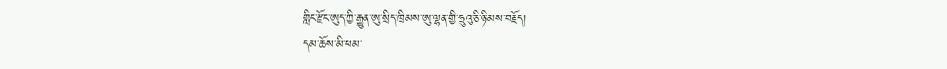གླིང་རྫོང་ཨུད་ཀྱི་རྒྱུན་ཨུ་སྲིད་ཁྲིམས་ཨུ་ལྷན་གྱི་ཧྲུའུ་ཅི་ཉི་མས་བརྗོད།
དམ་ཆོས་མི་ཕམ་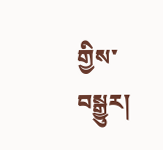གྱིས་བསྒྱུར།